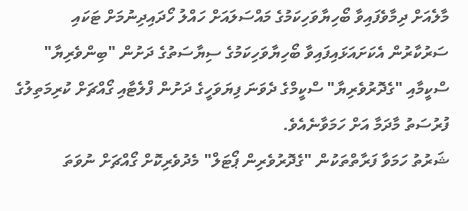މާލެއަށް ދިމާވެފައިވާ ބޯހިޔާވަހިކަމުގެ މައްސަލައަށް ހައްލު ހޯދައިދިނުމަށް ޓަކައި ސަރުކާރުން އެކަށައަޅައިފައިވާ ބޯހިޔާވަހިކަމުގެ ސިޔާސަތުގެ ދަށުން "ބިންވެރިޔާ" ސްކީމާއި "ގެދޮރުވެރިޔާ" ސްކީމްގެ ދެވަނަ ފިޔަވަހީގެ ދަށުން ފްލެޓާއި ގޯއްޗަށް ކުރިމަތިލުގެ ފުރުސަތު މާދަމާ އަށް ހަމަވާނެއެވެ.
ޝަރުތު ހަމަވާ ފަރާތްތަކުން "ގެދޮރުވެރިން ޕޯޓަލް" މެދުވެރިކޮށް ގޯއްޗަށް ނުވަތަ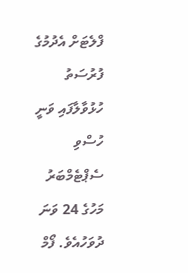ފްލެޓަށް އެދުމުގެ ފުރުސަތު ހުޅުވާލާފައި ވަނީ ހުސްވި ސެޕްޓެމްބަރު މަހުގެ 24 ވަނަ ދުވަހުއެވެ. ފޯމް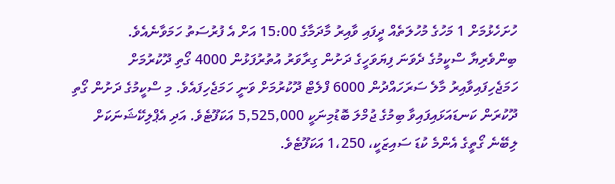ހުށަހެޅުމަށް 1 މަހުގެ މުހުލަތެއް ދީފައި ވާއިރު މާދަމާގެ 15:00 އަށް އެ ފުރުސަތު ހަމަވާނެއެވެ.
ބިންވެރިޔާ ސްކީމުގެ ދެވަނަ ފިޔަވަހީގެ ދަށުން ގިރާވަރު އުތުރުފަޅުން 4000 ގޯތި ދޫކުރުމަށް ހަމަޖެހިފައިވާއިރު މާލެ ސަރަހައްދުން 6000 ފްލެޓް ދޫކުރުމަށް ވަނީ ހަމަޖެހިފައެވެ. މި ސްކީމުގެ ދަށުން ގޯތި ދޫކުރަން ކަނޑައަޅައިފައިވާ ބިމުގެ ޖުމްލަ ބޮޑުމިނަކީ 5,525,000 އަކަފޫޓެވެ. އަދި އެޕްލިކޭޝަނަކަށް ލިބޭނެ ގޯތީގެ އެންމެ ކުޑަ ސައިޒަކީ، 1،250 އަކަފޫޓެވެ.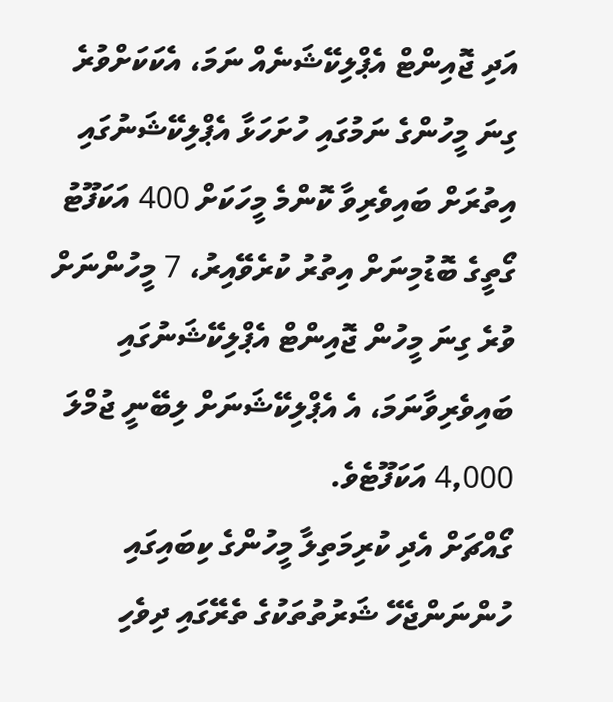އަދި ޖޮއިންޓް އެޕްލިކޭޝަނެއް ނަމަ، އެކަކަށްވުރެ ގިނަ މީހުންގެ ނަމުގައި ހުށަހަޅާ އެޕްލިކޭޝަނުގައި އިތުރަށް ބައިވެރިވާ ކޮންމެ މީހަކަށް 400 އަކަފޫޓު ގޯތީގެ ބޮޑުމިނަށް އިތުރު ކުރެވޭއިރު، 7 މީހުންނަށް ވުރެ ގިނަ މީހުން ޖޮއިންޓް އެޕްލިކޭޝަނުގައި ބައިވެރިވާނަމަ، އެ އެޕްލިކޭޝަނަށް ލިބޭނީ ޖުމްލަ 4,000 އަކަފޫޓެވެ.
ގޯއްޗަށް އެދި ކުރިމަތިލާ މީހުންގެ ކިބައިގައި ހުންނަންޖެހޭ ޝަރުތުތަކުގެ ތެރޭގައި ދިވެހި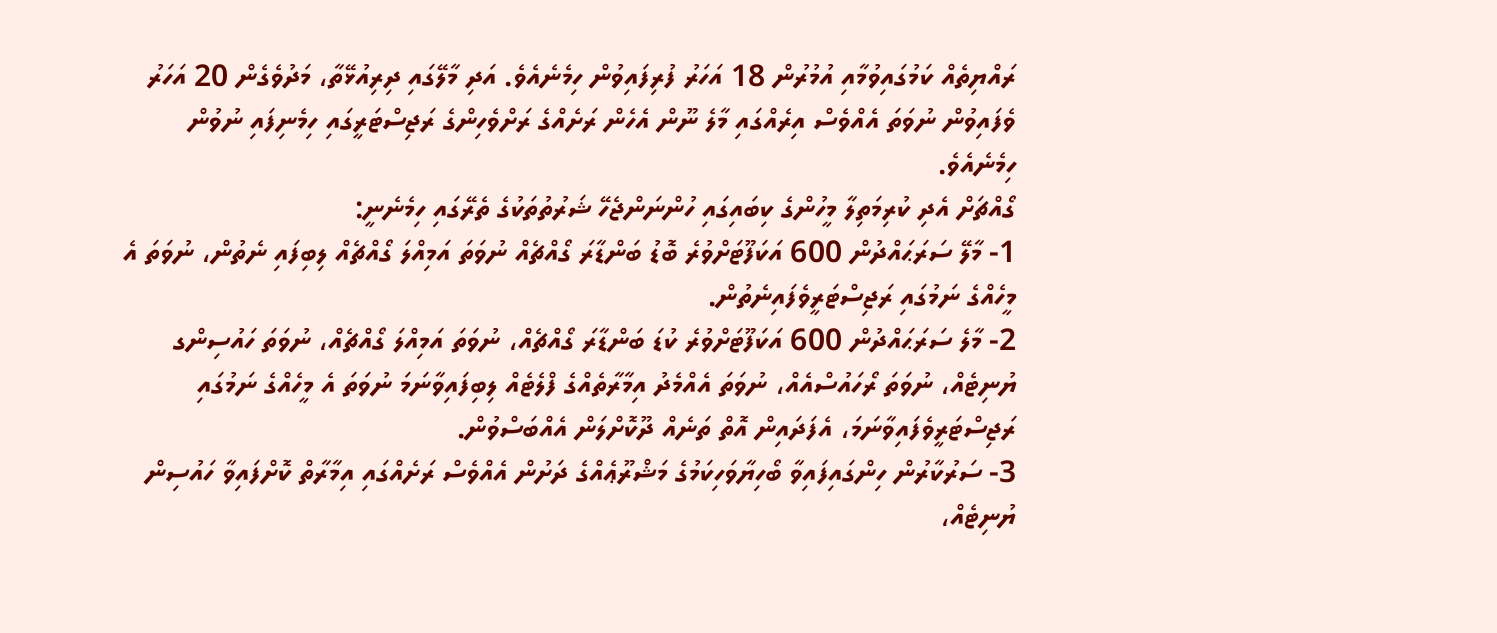ރައްޔިތެއް ކަމުގައިވުމާއި އުމުރުން 18 އަހަރު ފުރިފައިވުން ހިމެނެއެވެ. އަދި މާލޭގައި ދިރިއުޅޭތާ، މަދުވެގެން 20 އަހަރު ވެފައިވުން ނުވަތަ އެއްވެސް އިރެއްގައި މާލެ ނޫން އެހެން ރަށެއްގެ ރަށްވެހިންގެ ރަޖިސްޓަރީގައި ހިމެނިފައި ނުވުން ހިމެނެއެވެ.
ގޯއްޗަށް އެދި ކުރިމަތިލާ މީހުންގެ ކިބައިގައި ހުންނަންޖެހޭ ޝަރުތުތަކުގެ ތެރޭގައި ހިމެނެނީ:
1- މާލޭ ސަރަޙައްދުން 600 އަކަފޫޓަށްވުރެ ބޮޑު ބަންޑާރަ ގޯއްޗެއް ނުވަތަ އަމިއްލަ ގޯއްޗެއް ލިބިފައި ނެތުން، ނުވަތަ އެ މީހެއްގެ ނަމުގައި ރަޖިސްޓަރީވެފައިނެތުން.
2- މާލެ ސަރަޙައްދުން 600 އަކަފޫޓަށްވުރެ ކުޑަ ބަންޑާރަ ގޯއްޗެއް، ނުވަތަ އަމިއްލަ ގޯއްޗެއް، ނުވަތަ ހައުސިންގ ޔުނިޓެއް، ނުވަތަ ރޯހައުސްއެއް، ނުވަތަ އެއްމެދު އިމާރާތެއްގެ ފްލެޓެއް ލިބިފައިވާނަމަ ނުވަތަ އެ މީހެއްގެ ނަމުގައި ރަޖިސްޓަރީވެފައިވާނަމަ، އެފަދައިން އޮތް ތަނެއް ދޫކޮށްލަން އެއްބަސްވުން.
3- ސަރުކާރުން ހިންގައިފައިވާ ބޯހިޔާވަހިކަމުގެ މަޝްރޫޢެއްގެ ދަށުން އެއްވެސް ރަށެއްގައި އިމާރާތް ކޮށްފައިވާ ހައުސިން ޔުނިޓެއް،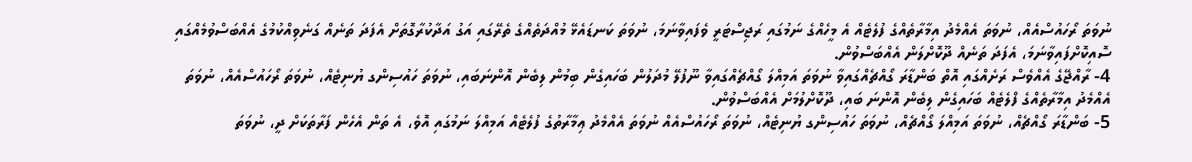ނުވަތަ ރޯހައުސްއެއް، ނުވަތަ އެއްމެދު އިމާރާތެއްގެ ފުލެޓެއް އެ މީހެއްގެ ނަމުގައި ރަޖިސްޓަރީ ވެފައިވާނަމަ، ނުވަތަ ކަނޑައެޅޭ މުއްދަތެއްގެ ތެރޭގައި އަގު އަދާކުރާގޮތަށް އެފަދަ ތަނެއް ގަނެވިއްކުމުގެ އެއްބަސްވުމެއްގައި ސޮއިކޮށްފައިވާނަމަ، އެފަދަ ތަނެއް ދޫކޮށްލަން އެއްބަސްވުން.
4- ރާއްޖޭގެ އެއްވެސް ރަށެއްގައި އޮތް ބަންޑާރަ ގޯއްޗެއްގައިވާ ނުވަތަ އަމިއްލަ ގޯއްޗެއްގައިވާ ނޫފުލޭ މުދަލުން ބަހައިގެން ބިމުން ލިބެން އޮންނަބައި، ނުވަތަ ހައުސިންގ ޔުނިޓެއް، ނުވަތަ ރޯހައުސްއެއް، ނުވަތަ އެއްމެދު އިމާރާތެއްގެ ފްލެޓެއް ބަހައިގެން ލިބެން އޮންނަ ބައި، ދޫކޮށްލުމަށް އެއްބަސްވުން.
5- ބަންޑާރަ ގޯއްޗެއް، ނުވަތަ އަމިއްލަ ގޯއްޗެއް، ނުވަތަ ހައުސިންގ ޔުނިޓެއް، ނުވަތަ ރޯހައުސްއެއް ނުވަތަ އެއްމެދު ޢިމާރާތުގެ ފުލެޓެއް އަމިއްލަ ނަމުގައި އޮވެ، އެ ތަން އެހެން ފަރާތަކަށް ދީ، ނުވަތަ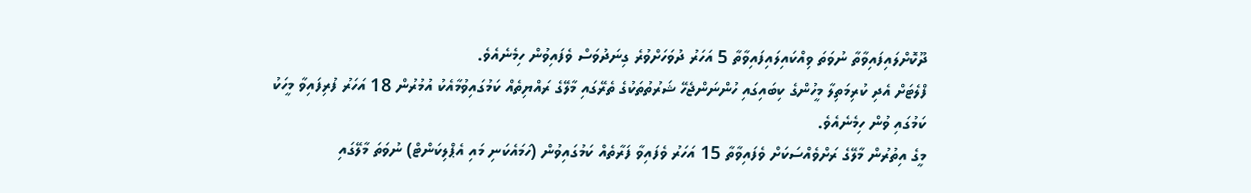ދޫކޮށްލައިފައިވާތާ ނުވަތަ ވިއްކައިލައިފައިވާތާ 5 އަހަރު ދުވަހަށްވުރެ ގިނަދުވަސް ވެފައިވުން ހިމެނެއެވެ.
ފްލެޓަށް އެދި ކުރިމަތިލާ މީހުންގެ ކިބައިގައި ހުންނަންޖެހޭ ޝަރުތުތަކުގެ ތެރޭގައި މާލޭގެ ރައްޔިތެއް ކަމުގައިވުމާއެކު އުމުރުން 18 އަހަރު ފުރިފައިވާ މީހަކު ކަމުގައި ވުން ހިމެނެއެވެ.
މީގެ އިތުރުން މާލޭގެ ރަށްވެއްސަކަށް ވެފައިވާތާ 15 އަހަރު ވެފައިވާ ފަރާތެއް ކަމުގައިވުން (ހަމައެކަނި މައި އެޕްލިކަންޓް) ނުވަތަ މާލޭގައި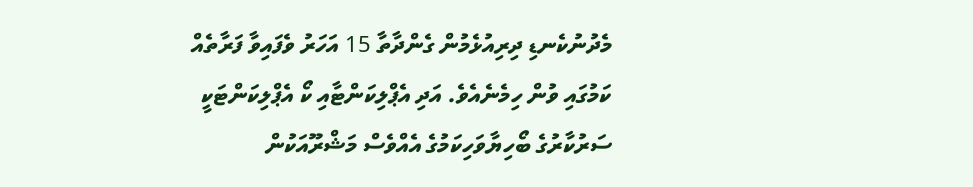މެދުނުކެނޑި ދިރިއުޅެމުން ގެންދާތާ 15 އަހަރު ވެފައިވާ ފަރާތެއް ކަމުގައި ވުން ހިމެނެއެވެ. އަދި އެޕްލިކަންޓާއި ކޯ އެޕްލިކަންޓަކީ ސަރުކާރުގެ ބޯހިޔާވަހިކަމުގެ އެއްވެސް މަޝްރޫއަކުން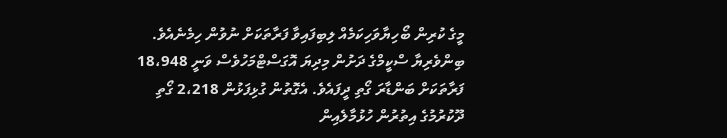މީގެ ކުރިން ބޯހިޔާވަހިކަމެއް ލިބިފައިވާ ފަރާތަކަށް ނުވުން ހިމެނެއެވެ.
ބިންވެރިޔާ ސްކީމްގެ ދަށުން މިދިޔަ އޮގަސްޓްމަހުވެސް ވަނީ 18،948 ފަރާތަކަށް ބަންޑާރަ ގޯތި ދީފައެވެ. އެގޮތުން ގުޅިފަޅުން 2،218 ގޯތި ދޫކުރުމުގެ އިތުރުން ހުޅުމާލެއިން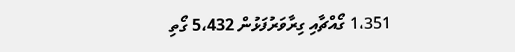1،351 ގޯއްޗާއި ގިރާވަރުފަޅުން 5،432 ގޯތި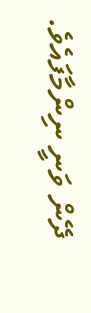ދޭން ވަނީ ނިންމާފައެވެ.